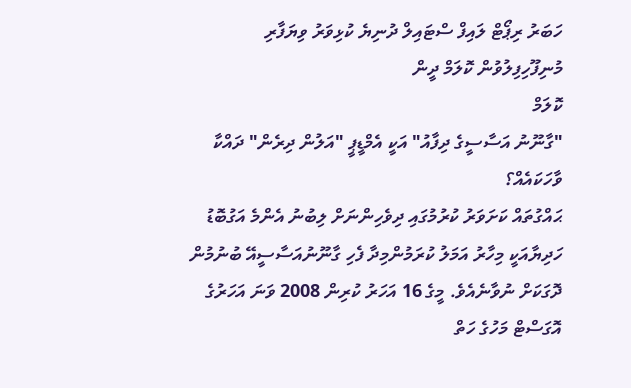ހަބަރު ރިޕޯޓް ލައިފް ސްޓައިލް ދުނިޔެ ކުޅިވަރު ވިޔަފާރި މުނިފޫހިފިލުވުން ކޮލަމް ދީން
ކޮލަމް
"ގާނޫނު އަސާސީގެ ދިފާއު" އަކީ އެމްޑީޕީ "އަލުން ދިރެން" ދައްކާ ވާހަކައެއް؟
ޙައްގުތައް ކަށަވަރު ކުރުމުގައި ދިވެހިންނަށް ލިބުނު އެންމެ އަގުބޮޑު ހަދިޔާއަކީ މިހާރު އަމަލު ކުރަމުންމިދާ ފެހި ގާނޫނުއަސާސީއޭ ބުނުމުން ދޮގަކަށް ނުވާނެއެވެ. މީގެ 16 އަހަރު ކުރިން 2008 ވަނަ އަހަރުގެ އޮގަސްޓް މަހުގެ ހަތް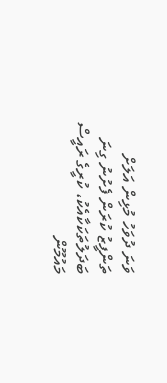ވަނަ ދުވަހު މުޅިން އަލަށް ތަންފީޒު ކުރަން ފެށުނު ގިނަ ބަދަލުތަކަކާއެކު، ކުރީގެ ރައީސް މައުމޫން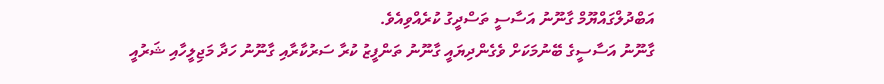އަބްދުލްގައްޔޫމް ގާނޫނު އަސާސީ ތަސްދީގު ކުރެއްވިއެވެ.
ގާނޫނު އަސާސީގެ ބޭނުމަކަށް ވެގެންދިޔައީ ގާނޫނު ތަންފީޒު ކުރާ ސަރުކާރާއި ގާނޫނު ހަދާ މަޖިލީހާއި ޝަރުއީ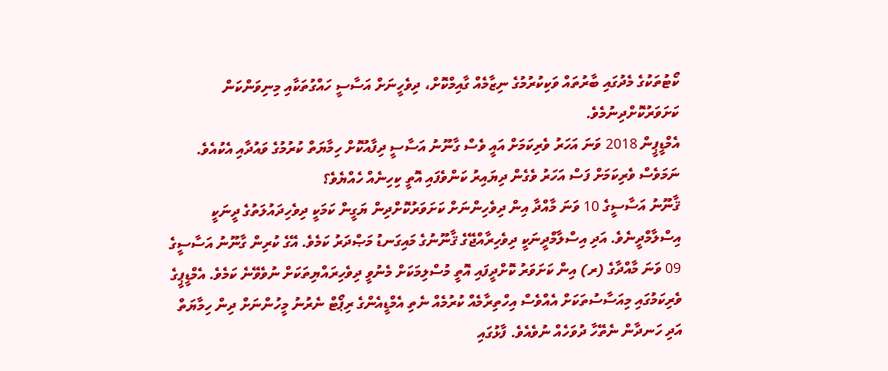ކޯޓުތަކުގެ މެދުގައި ބާރުތައް ވަކިކުރުމުގެ ނިޒާމެއް ގާއިމްކޮށް، ދިވެހީނަށް އަސާސީ ހައްގުތަކާއި މިނިވަންކަން ކަށަވަރުކޮށްދިނުމެވެ.
އެމްޑީޕީން 2018 ވަނަ އަހަރު ވެރިކަމަށް އައީ ވެސް ގާނޫނު އަސާސީ ދިފާއުކޮށް ހިމާޔަތް ކުރުމުގެ ވައުދާއި އެކުއެވެ. ނަމަވެސް ވެރިކަމަށް ފަސް އަހަރު ވެގެން ދިޔައިރު ކަންވެފައި އޮތީ ކިހިނެއް ހެއްޔެވެ؟
ޤާނޫނު އަސާސީގެ 10 ވަނަ މާއްދާ އިން ދިވެހިންނަށް ކަށަވަރުކޮށްދިން ޔަގީން ކަމަކީ ދިވެހިދައުލަތުގެ ދީނަކީ އިސްލާމްދީނެވެ. އަދި އިސްލާމްދީނަކީ ދިވެހިރާއްޖޭގެ ޤާނޫނުގެ މައިގަނޑު މަޞްދަރު ކަމެވެ. އޭގެ ކުރިން ގާނޫނު އަސާސީގެ 09 ވަނަ މާއްދާގެ (ރ) އިން ކަށަވަރު ކޮށްދީފައި އޮތީ މުސްލިމަކަށް މެނުވީ ދިވެހިރައްޔިތަކަށް ނުވެވޭނެ ކަމެވެ. އެމްޑީޕީގެ ވެރިކަމުގައި މިއަސާސުތަކަށް އެއްވެސް އިހްތިރާމެއް ކުރުމެއް ނެތި އެމްޑީއެންގެ ރިޕޯޓް ނެރުނު މީހުންނަށް ދިން ހިމާޔަތް އަދި ހަނދާން ނެތޭހާ ދުވަހެއް ނުވެއެވެ. ފާޅުގައި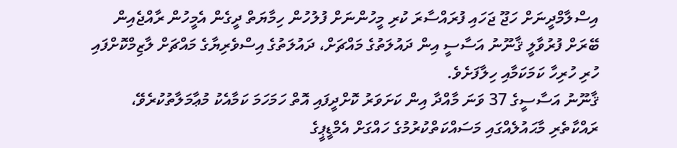އިސްލާމްދީނަށް ހަޖޫ ޖަހައި ފުރައްސާރަ ކުރި މީހުންނަށް ފުލުހުން ހިމާޔަތް ދީގެން އެމީހުން ރާއްޖެއިން ބޭރަށް ފުރުވާލީ ޤާނޫނު އަސާސީ އިން ދައުލަތުގެ މައްޗަށް، ދައުލަތުގެ އިސްވެރިޔާގެ މައްޗަށް ލާޒިމްކޮށްފައި ހުރި ހުރިހާ ކަމަކަމާއި ހިލާފަށެވެ.
ޤާނޫނު އަސާސީގެ 37 ވަނަ މާއްދާ އިން ކަށަވަރު ކޮށްދީފައި އޮތް ހަމަހަމަ ކަމާއެކު މުޢާމަލާތުކުރެވޭ، ރައްކާތެރި މާޙައުލެއްގައި މަސައްކަތްކުރުމުގެ ހައްގަށް އެމްޑީޕީގެ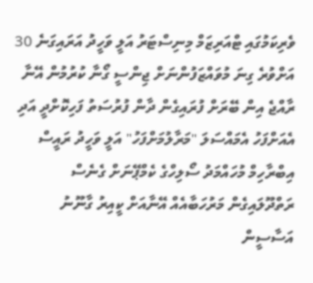ވެރިކަމުގައި ޓްއަރިޒަމް މިނިސްޓަރު އަލީ ވަހީދު އަރައިގަނެ 30 އަށްވުރެ ގިނަ މުވައްޒަފުންނަށް ޖިންސީ ގޯނާ ކުރުމުން އޭނާ ރާއްޖެ އިން ބޭރަށް ފުރައިގެން ދާން ފުރުސަތު ފަހިކޮށްދީ އަދި އެއަށްފަހު އެމައްސަލަ "މަރާލުމަށްފަހު" އަލީ ވަހީދު ރައީސް އިބްރާހިމް މުހައްމަދު ސޯލިހްގެ ކެމްޕޭނަށް ގެނެސް ރަތްދޫލައިގެން މަރުހަބާއެއް އޭނާއަށް ކީއިރު ގާނޫނު އަސާސީން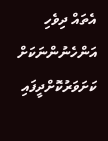އެތައް ދިވެހި އަންހެނުންނަކަށް ކަށަވަރުކޮށްދީފައި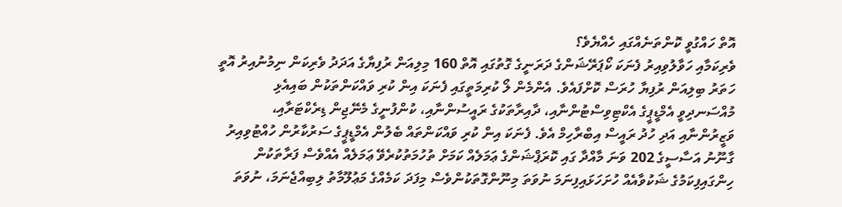އޮތް ހައްގުވީ ކޮންތަނެއްގައި ހެއްޔެވެ؟
ވެރިކަމާއި ހަވާލުވިއިރު ފެނަކަ ކޯޕަރޭޝަންގެ ދަރަނީގެ ގޮތުގައި އޮތް 160 މިލިއަން ރުފިޔާގެ އަދަދު ވެރިކަން ނިމުނުއިރު އޮތީ ހަތަރު ބިލިއަން ރުފިޔާ ހުރަސް ކޮށްފައެވެ. އެންމެން ލޯ ކުރިމަތީގައި ފެނަކަ އިން ކުރި ވައްކަންތަކުން ބައިއެޅި މުއްސަނދިވީ އެމްޑީޕީގެ އެކްޓިވިސްޓުންނާއި، ދާއިރާތަކުގެ ރައީސުންނާއި، ކުންފުނީގެ މެނޭޖިން ޑިރެކްޓަރާއި، ވަޒީރުންނާއި އަދި ހުދު ރައީސް އިބްރާހިމް އެވެ. ފެނަކަ އިން ކުރި ވައްކަންތައް ބެލުން އެމްޑީޕީގެ ސަރުކާރުން ހުއްޓުވިއިރު ގާނޫނު އަސާސީގެ 202 ވަނަ މާއްދާ ގައި ކޮރަޕްޝަންގެ ޢަމަލެއް ކަމަށް ތުހުމަތުކުރެވޭ ޢަމަލެއް އެއްވެސް ފަރާތަކުން ހިންގައިފިކަމުގެ ޝަކުވާއެއް ހުށަހަޅައިފިނަމަ ނުވަތަ މިނޫންގޮތަކުންވެސް މިފަދަ ކަމެއްގެ މަޢުލޫމާތު ލިބިއްޖެނަމަ، ނުވަތަ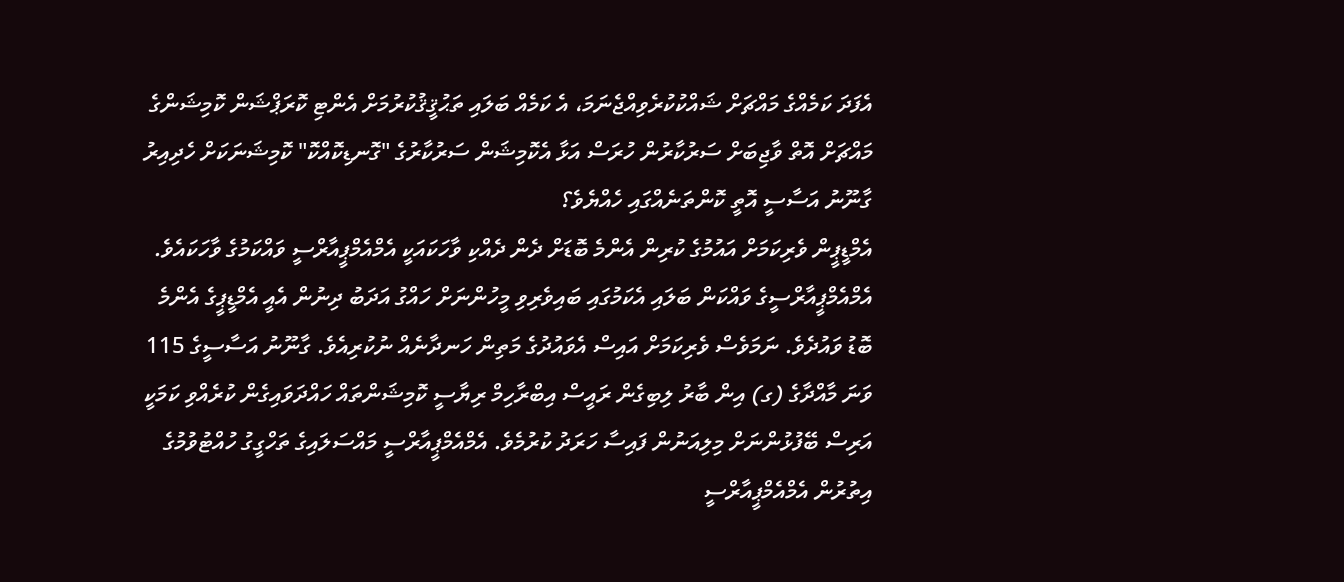އެފަދަ ކަމެއްގެ މައްޗަށް ޝައްކުކުރެވިއްޖެނަމަ، އެ ކަމެއް ބަލައި ތަޙުޤީޤުކުރުމަށް އެންޓި ކޮރަޕްޝަން ކޮމިޝަންގެ މައްޗަށް އޮތް ވާޖިބަށް ސަރުކާރުން ހުރަސް އަޅާ އެކޮމިޝަން ސަރުކާރުގެ "ގޮނޑިކޮއްކޮ" ކޮމިޝަނަކަށް ހެދިއިރު ގާނޫނު އަސާސީ އޮތީ ކޮންތަނެއްގައި ހެއްޔެވެ؟
އެމްޑީޕީން ވެރިކަމަށް އައުމުގެ ކުރިން އެންމެ ބޮޑަށް ދެން ދެއްކި ވާހަކައަކީ އެމްއެމްޕީއާރްސީ ވައްކަމުގެ ވާހަކައެވެ. އެމްއެމްޕީއާރްސީގެ ވައްކަން ބަލައި އެކަމުގައި ބައިވެރިވި މީހުންނަށް ހައްގު އަދަބު ދިނުން އެއީ އެމްޑީޕީގެ އެންމެ ބޮޑު ވައުދެވެ. ނަމަވެސް ވެރިކަމަށް އައިސް އެވައުދުގެ މަތިން ހަނދާނެއް ނުކުރިއެވެ. ގާނޫނު އަސާސީގެ 115 ވަނަ މާއްދާގެ (ގ) އިން ބާރު ލިބިގެން ރައީސް އިބްރާހިމް ރިޔާސީ ކޮމިޝަންތައް ހައްދަވައިގެން ކުރެއްވި ކަމަކީ އަރިސް ބޭފުޅުންނަށް މިލިއަނުން ފައިސާ ހަރަދު ކުރުމެވެ. އެމްއެމްޕީއާރްސީ މައްސަލައިގެ ތަހްގީގު ހުއްޓުވުމުގެ އިތުރުން އެމްއެމްޕީއާރްސީ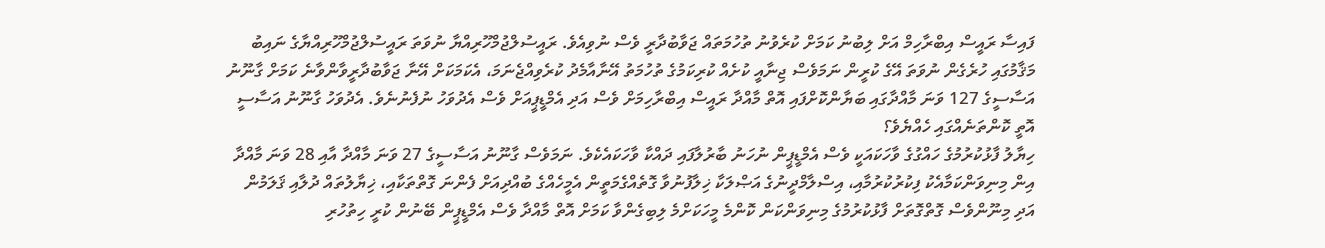ފައިސާ ރައީސް އިބްރާހިމް އަށް ލިބުނު ކަމަށް ކުރެވުނު ތުހުމަތައް ޖަވާބުދާރީ ވެސް ނުވިއެވެ. ރައީސުލްޖުމްހޫރިއްޔާ ނުވަތަ ރައީސުލްޖުމްހޫރިއްޔާގެ ނައިބު މަޤާމުގައި ހުރެގެން ނުވަތަ އޭގެ ކުރީން ނަމަވެސް ޖިނާއީ ކުށެއް ކުރިކަމުގެ ތުހުމަތު އޭނާއާމެދު ކުރެވިއްޖެނަމަ، އެކަމަކަށް އޭނާ ޖަވާބުދާރީވާންވާނެ ކަމަށް ގާނޫނު އަސާސީގެ 127 ވަނަ މާއްދާގައި ބަޔާންކޮށްފައި އޮތް މާއްދާ ރައީސް އިބްރާހިމަށް ވެސް އަދި އެމްޑީޕީއަށް ވެސް އެދުވަހު ނުފެނުނެވެ. އެދުވަހު ގާނޫނު އަސާސީ އޮތީ ކޮންތަނެއްގައި ހެއްޔެވެ؟
ހިޔާލު ފާޅުކުރުމުގެ ހައްގުގެ ވާހަކައަކީ ވެސް އެމްޑީޕީން ނުހަނު ބާރުލާފައި ދައްކާ ވާހަކައެކެވެ. ނަމަވެސް ގާނޫނު އަސާސީގެ 27 ވަނަ މާއްދާ އާއި 28 ވަނަ މާއްދާ އިން މިނިވަންކަމާއެކު ފިކުރުކުރުމާއި، އިސްލާމްދީނުގެ އަޞްލަކާ ޚިލާފުނުވާ ގޮތެއްގެމަތީން އެމީހެއްގެ ބުއްދިއަށް ފެންނަ ގޮތްތަކާއި، ޚިޔާލުތައް ދުލާއި ޤަލަމުން އަދި މިނޫންވެސް ގޮތްގޮތަށް ފާޅުކުރުމުގެ މިނިވަންކަން ކޮންމެ މީހަކަށްމެ ލިބިގެންވާ ކަމަށް އޮތް މާއްދާ ވެސް އެމްޑީޕީން ބޭނުން ކުރީ ހިތުހުރި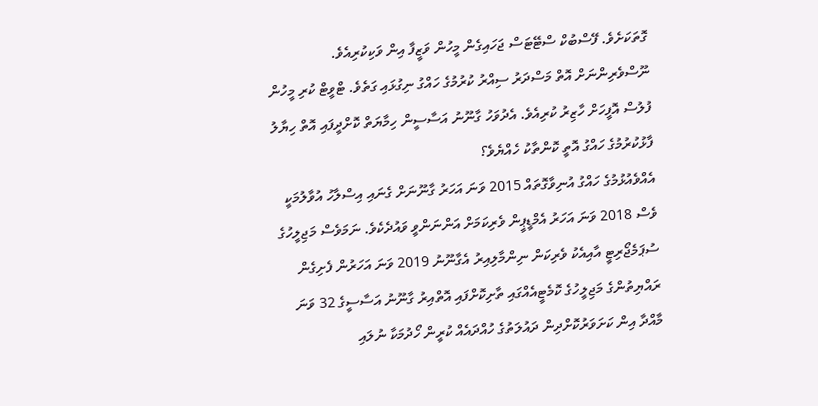ގޮތަކަށެވެ. ފޭސްބުކް ސްޓޭޓަސް ޖަހައިގެން މީހުން ވަޒީފާ އިން ވަކިކުރިއެވެ. ނޫސްވެރިންނަށް އޮތް މަސްދަރު ސިއްރު ކުރުމުގެ ހައްގު ނިގުޅައި ގަތެވެ. ޓްވީޓް ކުރި މީހުން ފުލުސް އޮފީހަށް ހާޒިރު ކުރިއެވެ. އެދުވަހު ގާނޫނު އަސާސީން ހިމާޔަތް ކޮށްދީފައި އޮތް ހިޔާލު ފާޅުކުރުމުގެ ހައްގު އޮތީ ކޮންތާކު ހެއްޔެވެ؟
އެއްވެއުޅުމުގެ ހައްގު އުނިވާގޮތައް 2015 ވަނަ އަހަރު ގާނޫނަށް ގެނައި އިސްލާހު އުވާލުމަކީ ވެސް 2018 ވަނަ އަހަރު އެމްޑީޕީން ވެރިކަމަށް އަންނަންވީ ވައުދެކެވެ. ނަމަވެސް މަޖިލީހުގެ ސުޕަމެޖޯރިޓީ އާއިއެކު ވެރިކަން ނިންމާލިއިރު އެގާނޫނު 2019 ވަނަ އަހަރުން ފެށިގެން ރައްޔިތުންގެ މަޖިލީހުގެ ކޮމެޓީއެއްގައި ތާށިކޮށްފައި އޮތްއިރު ގާނޫނު އަސާސީގެ 32 ވަނަ މާއްދާ އިން ކަށަވަރުކޮށްދިން ދައުލަތުގެ ހުއްދައެއް ކުރީން ހޯދުމަކާ ނުލައި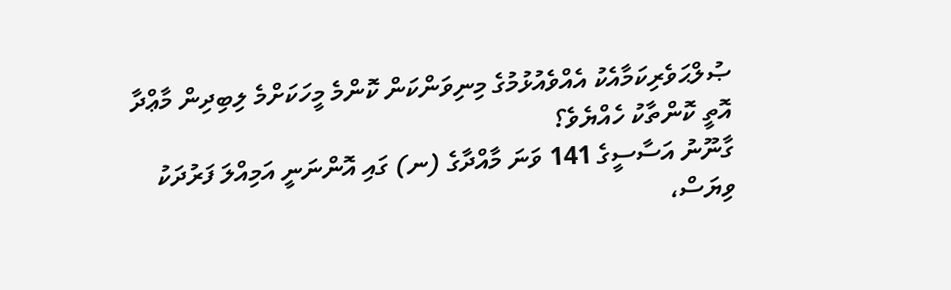ޞުލްޙަވެރިކަމާއެކު އެއްވެއުޅުމުގެ މިނިވަންކަން ކޮންމެ މީހަކަށްމެ ލިބިދިން މާޢްދާ އޮތީ ކޮންތާކު ހެއްޔެވެ؟
ގާނޫނު އަސާސީގެ 141 ވަނަ މާއްދާގެ (ނ) ގައި އޮންނަނީ އަމިއްލަ ފަރުދަކު ވިޔަސް،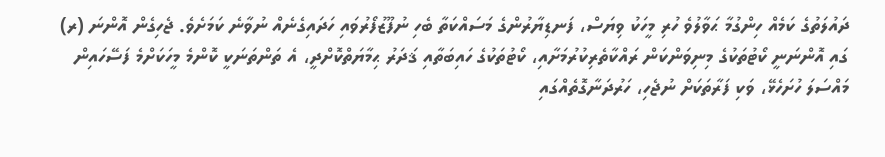ދައުލަތުގެ ކަމެއް ހިންގުމާ ޙަވާލުވެ ހުރި މީހަކު ވިޔަސް، ފަނޑިޔާރުންގެ މަސައްކަތާ ބެހި ނުފޫޒުފޯރުވައި ހަދައިގެނެއް ނުވާނެ ކަމަށެވެ. ޖެހިގެން އޮންނަ (ރ) ގައި އޮންނަނީ ކޯޓުތަކުގެ މިނިވަންކަން ރައްކާތެރިކުރުމަށާއި، ކޯޓުތަކުގެ ހައިބަތާއި ޤަދަރު ޙިމާޔަތްކޮށްދީ، އެ ތަންތަނަކީ ކޮންމެ މީހަކަށްމެ ފަސޭހައިން މައްސަލަ ހުށަހެޅޭ، ވަކި ފަރާތަކަށް ނުޖެހި، ހަރުދަނާގޮތެއްގައި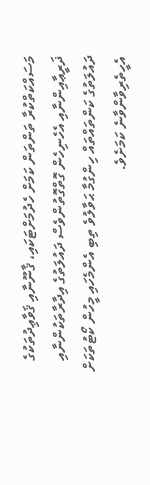މަސައްކަތްކުރާ ތަންތަން ކަމަށް ހެދުމަށްޓަކައި، ޤާނޫނާއި ޤަވާޢިދުތަކުގެ ޛަރީޢާއިންނާއި އެހެނިހެން ގޮތްގޮތުންވެސް ދައުލަތުގެ އިދާރާތަކުންނާއި ދައުލަތުގެ ކަންތައްތައް ހިންގުމާ ޙަވާލުވެ ތިބި އެންމެހައި މީހުން ކޯޓުތަކަށް އެހީތެރިވާންވާނެ ކަމަށެވެ.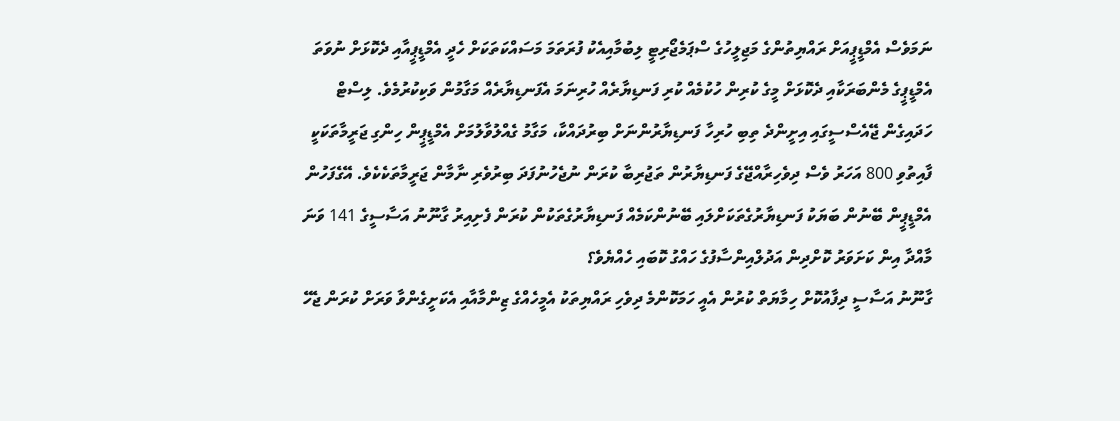ނަމަވެސް އެމްޑީޕީއަށް ރައްޔިތުންގެ މަޖިލީހުގެ ސްޕަމެޖޯރިޓީ ލިބުމާއިއެކު ފުރަތަމަ މަސައްކަތަކަށް ހެދީ އެމްޑީޕީއާއި ދެކޮޅަށް ނުވަތަ އެމްޑީޕީގެ މެންބަރަކާއި ދެކޮޅަށް މީގެ ކުރިން ހުކުމެއް ކުރި ފަނޑިޔާރެއް ހުރިނަމަ އެފަނޑިޔާރެއް މަގާމުން ވަކިކުރުމެވެ. ލިސްޓް ހަދައިގެން ޖޭއެސްސީގައި އިށީންދެ ތިބި ހުރިހާ ފަނޑިޔާރުންނަށް ބިރުދައްކާ، މަގާމު ގެއްލުވާލުމަށް އެމްޑީޕީން ހިންގި ޖަރީމާތަކަކީ ފާއިތުވި 800 އަހަރު ވެސް ދިވެހިރާއްޖޭގެ ފަނޑިޔާރުން ތަޖުރިބާ ކުރަން ނުޖެހުނުފަދަ ބިރުވެރި ނާމާން ޖަރީމާތަކެކެވެ. އޭގެފަހުން އެމްޑީޕީން ބޭނުން ބަޔަކު ފަނޑިޔާރުގެތަކަށްލައި ބޭނުންކަމެއް ފަނޑިޔާރުގެތަކުން ކުރަން ފެށިއިރު ގާނޫނު އަސާސީގެ 141 ވަނަ މާއްދާ އިން ކަށަވަރު ކޮށްދިން އަދުލްއިންސާފުގެ ހައްގު ކޮބައި ހެއްޔެވެ؟
ގާނޫނު އަސާސީ ދިފާއުކޮށް ހިމާޔަތް ކުރުން އެއީ ހަމަކޮންމެ ދިވެހި ރައްޔިތަކު އެމީހެއްގެ ޒިންމާއާއި އެކަށީގެންވާ ވަރަށް ކުރަން ޖެހޭ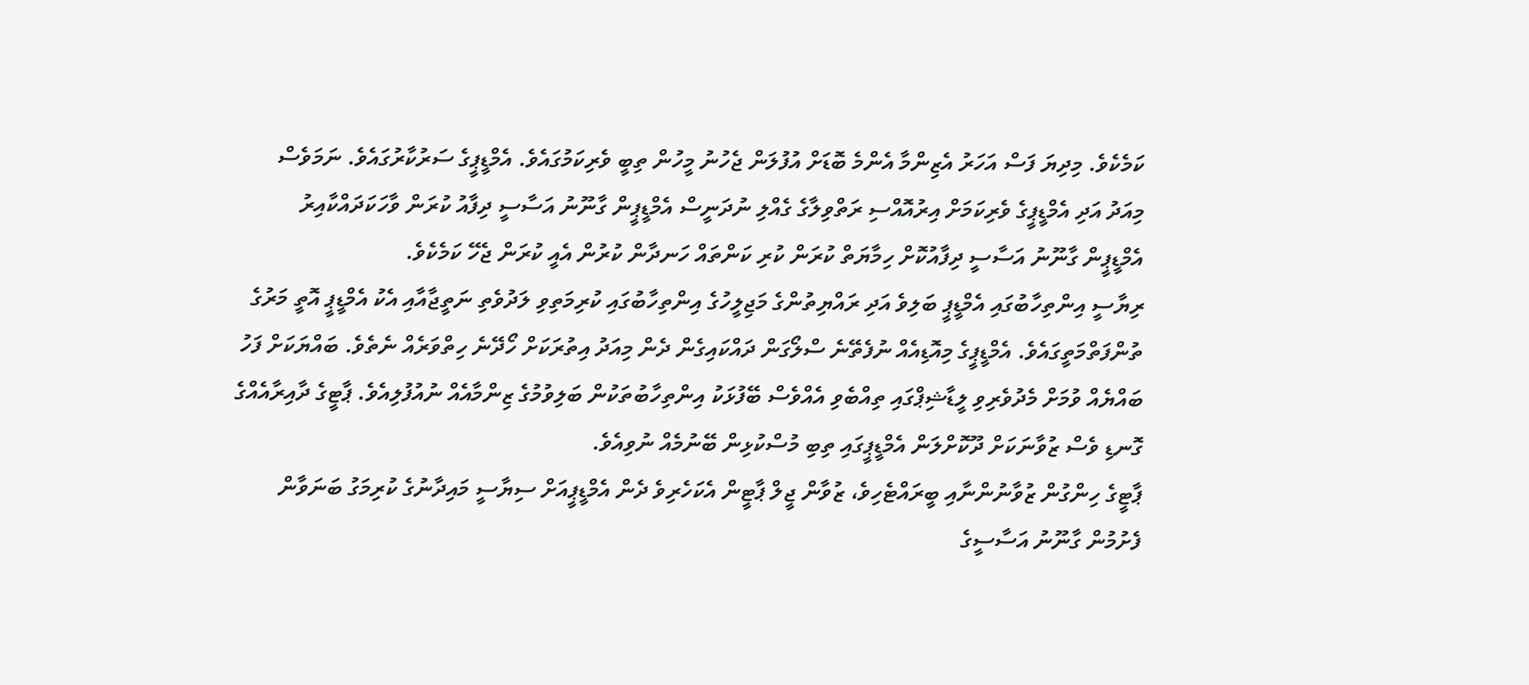ކަމެކެވެ. މިދިޔަ ފަސް އަހަރު އެޒިންމާ އެންމެ ބޮޑަށް އުފުލަން ޖެހުނު މީހުން ތިބީ ވެރިކަމުގައެވެ. އެމްޑީޕީގެ ސަރުކާރުގައެވެ. ނަމަވެސް މިއަދު އަދި އެމްޑީޕީގެ ވެރިކަމަށް އިރުއޮއްސި ރަތްވިލާގެ ގެއްލި ނުދަނީސް އެމްޑީޕީން ގާނޫނު އަސާސީ ދިފާއު ކުރަން ވާހަކަދައްކާއިރު އެމްޑީޕީން ގާނޫނު އަސާސީ ދިފާއުކޮށް ހިމާޔަތް ކުރަން ކުރި ކަންތައް ހަނދާން ކުރުން އެއީ ކުރަން ޖެހޭ ކަމެކެވެ.
ރިޔާސީ އިންތިހާބުގައި އެމްޑީޕީ ބަލިވެ އަދި ރައްޔިތުންގެ މަޖިލީހުގެ އިންތިހާބުގައި ކުރިމަތިވި ލަދުވެތި ނަތީޖާއާއި އެކު އެމްޑީޕީ އޮތީ މަރުގެ ތުންފަތްމަތީގައެވެ. އެމްޑީޕީގެ މިއޮޑިއެއް ނުފެތޭނެ ސްލޯގަން ދައްކައިގެން ދެން މިއަދު އިތުރަކަށް ހޯދޭނެ ހިތްވަރެއް ނެތެވެ. ބައްޔަކަށް ފަހު ބައްޔެއް ވުމަށް މެދުވެރިވި ލީޑާޝިޕްގައި ތިއްބެވި އެއްވެސް ބޭފުޅަކު އިންތިހާބުތަކުން ބަލިވުމުގެ ޒިންމާއެއް ނުއުފުލިއެވެ. ޕާޓީގެ ދާއިރާއެއްގެ ގޮނޑި ވެސް ޒުވާނަކަށް ދޫކޮށްލަން އެމްޑީޕީގައި ތިބި މުސްކުޅިން ބޭނުމެއް ނުވިއެވެ.
ޕާޓީގެ ހިންގުން ޒުވާނުންނާއި ބީރައްޓެހިވެ، ޒުވާން ޖީލް ޕާޓީން އެކަހެރިވެ ދެން އެމްޑީޕީއަށް ސިޔާސީ މައިދާނުގެ ކުރިމަގު ބަނަވާން ފެށުމުން ގާނޫނު އަސާސީގެ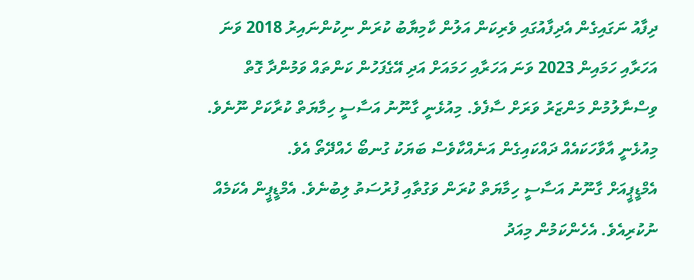ދިފާއު ނަގައިގެން އެދިފާއުގައި ވެރިކަން އަލުން ކާމިޔާބު ކުރަން ނިކުންނައިރު 2018 ވަނަ އަހަރާއި ހަމައިން 2023 ވަނަ އަހަރާއި ހަމައަށް އަދި އޭގެފަހުން ކަންތައް ވަމުންދާ ގޮތް ވިސްނާލުމުން މަންޒަރު ވަރަށް ސާފެވެ. މިއުޅެނީ ގާނޫނު އަސާސީ ހިމާޔަތް ކުރާކަށް ނޫނެވެ. މިއުޅެނީ އާވާހަކައެއް ދައްކައިގެން އަނެއްކާވެސް ބަޔަކު ގުނބޯ ހެއްދޭތޯ އެވެ.
އެމްޑީޕީއަށް ގާނޫނު އަސާސީ ހިމާޔަތް ކުރަން ވަގުތާއި ފުރުސަތު ލިބުނެވެ. އެމްޑީޕީން އެކަމެއް ނުކުރިއެވެ. އެހެންކަމުން މިއަދު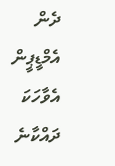ދެން އެމްޑީޕީން އެވާހަކަ ދައްކާނެ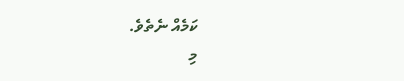ކަމެއް ނެތެވެ.
މި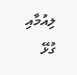ލިއުމާއި ގުޅޭ